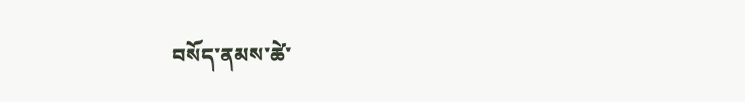བསོད་ནམས་ཚེ་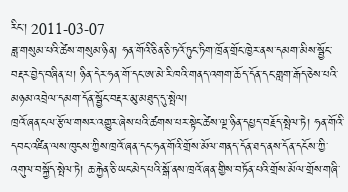རིང་། 2011-03-07
ཟླ་གསུམ་པའི་ཚེས་གསུམ་ཉིན། ཧན་གོའི་ཅིན་ཅི་ཏའོ་ཏུང་ཏིག་ཁྲོན་གྲོང་ཁྱེར་ནས་དམག་མིས་སྦྱོང་བརྡར་བྱེད་བཞིན་པ། ཉིན་དེར་ཧན་གོ་དང་ཨ་མེ་རི་ཁའི་གནད་འགག་ཆོད་དོན་དང་གླག་རྒོད་ཅེས་པའི་མཉམ་འབྲེལ་དམག་དོན་སྦྱོང་བརྡར་མུ་མཐུད་དུ་སྤེལ།
ཁྲའོ་ཞན་ངལ་རྩོལ་གསར་འགྱུར་ཞེས་པའི་ཚགས་པར་སྟེང་ཚེས་ལྔ་ཉིན་དཔྱད་བརྗོད་སྤེལ་ཏེ། ཧན་གོའི་དབང་འཛིན་ལས་ཁུངས་ཀྱིས་ཁྲའོ་ཞན་དང་ཧན་གོའི་གྲོས་མོལ་གནད་དོན་ཐད་ནས་དོན་དངོས་ཀྱི་འགུལ་བསྐྱོད་སྤེལ་ཏེ། ཆ་རྐྱེན་ཅི་ཡང་མེད་པའི་སྒོ་ནས་ཁྲའོ་ཞན་གྱིས་བཏོན་པའི་གྲོས་མོལ་གྲོས་གཞི་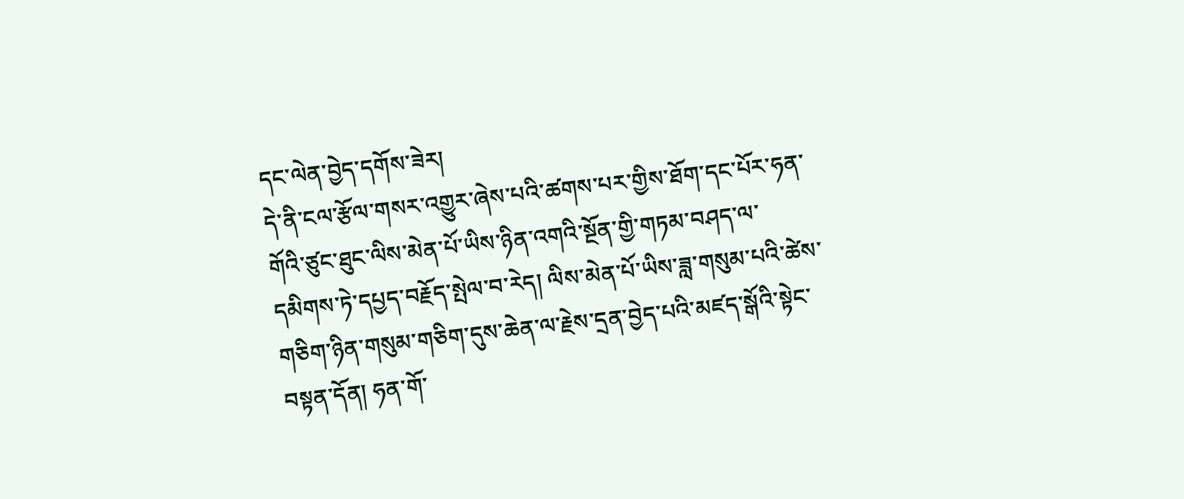དང་ལེན་བྱེད་དགོས་ཟེར།
དེ་ནི་ངལ་རྩོལ་གསར་འགྱུར་ཞེས་པའི་ཚགས་པར་གྱིས་ཐོག་དང་པོར་ཧན་གོའི་ཙུང་ཐུང་ལིས་མེན་པོ་ཡིས་ཉིན་འགའི་སྔོན་གྱི་གཏམ་བཤད་ལ་དམིགས་ཏེ་དཔྱད་བརྗོད་སྤེལ་བ་རེད། ལིས་མེན་པོ་ཡིས་ཟླ་གསུམ་པའི་ཚེས་གཅིག་ཉིན་གསུམ་གཅིག་དུས་ཆེན་ལ་རྗེས་དྲན་བྱེད་པའི་མཛད་སྒོའི་སྟེང་བསྟན་དོན། ཧན་གོ་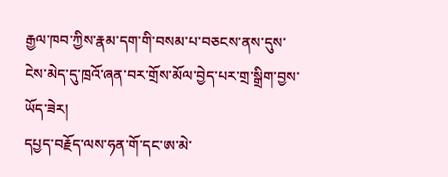རྒྱལ་ཁབ་ཀྱིས་རྣམ་དག་གི་བསམ་པ་བཅངས་ནས་དུས་ངེས་མེད་དུ་ཁྲའོ་ཞན་བར་གྲོས་མོལ་བྱེད་པར་གྲ་སྒྲིག་བྱས་ཡོད་ཟེར།
དཔྱད་བརྗོད་ལས་ཧན་གོ་དང་ཨ་མེ་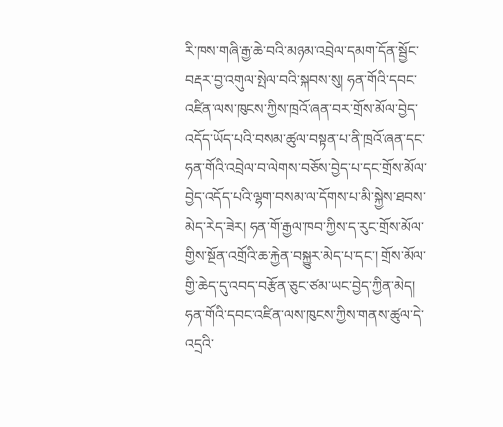རི་ཁས་གཞི་རྒྱ་ཆེ་བའི་མཉམ་འབྲེལ་དམག་དོན་སྦྱོང་བརྡར་བྱ་འགུལ་སྤེལ་བའི་སྐབས་སུ། ཧན་གོའི་དབང་འཛིན་ལས་ཁུངས་ཀྱིས་ཁྲའོ་ཞན་བར་གྲོས་མོལ་བྱེད་འདོད་ཡོད་པའི་བསམ་ཚུལ་བསྟན་པ་ནི་ཁྲའོ་ཞན་དང་ཧན་གོའི་འབྲེལ་བ་ལེགས་བཅོས་བྱེད་པ་དང་གྲོས་མོལ་བྱེད་འདོད་པའི་ལྷག་བསམ་ལ་དོགས་པ་མི་སྐྱེས་ཐབས་མེད་རེད་ཟེར། ཧན་གོ་རྒྱལ་ཁབ་ཀྱིས་ད་རུང་གྲོས་མོལ་གྱིས་སྔོན་འགྲོའི་ཆ་རྐྱེན་བསྐྱུར་མེད་པ་དང་། གྲོས་མོལ་གྱི་ཆེད་དུ་འབད་བརྩོན་ཅུང་ཙམ་ཡང་བྱེད་ཀྱིན་མེད། ཧན་གོའི་དབང་འཛིན་ལས་ཁུངས་ཀྱིས་གནས་ཚུལ་དེ་འདྲའི་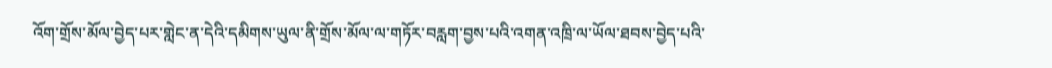འོག་གྲོས་མོལ་བྱེད་པར་གླེང་ན་དེའི་དམིགས་ཡུལ་ནི་གྲོས་མོལ་ལ་གཏོར་བརླག་བྱས་པའི་འགན་འཁྲི་ལ་ཡོལ་ཐབས་བྱེད་པའི་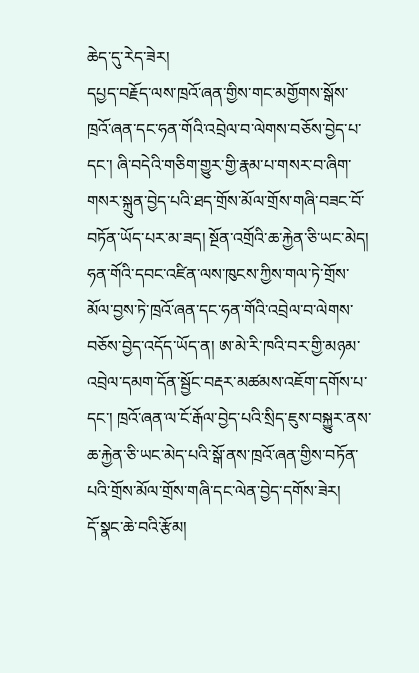ཆེད་དུ་རེད་ཟེར།
དཔྱད་བརྗོད་ལས་ཁྲའོ་ཞན་གྱིས་གང་མགྱོགས་སྒོས་ཁྲའོ་ཞན་དང་ཧན་གོའི་འབྲེལ་བ་ལེགས་བཅོས་བྱེད་པ་དང་། ཞི་བདེའི་གཅིག་གྱུར་གྱི་རྣམ་པ་གསར་བ་ཞིག་གསར་སྐྲུན་བྱེད་པའི་ཐད་གྲོས་མོལ་གྲོས་གཞི་བཟང་བོ་བཏོན་ཡོད་པར་མ་ཟད། སྔོན་འགྲོའི་ཆ་རྐྱེན་ཅི་ཡང་མེད། ཧན་གོའི་དབང་འཛིན་ལས་ཁུངས་ཀྱིས་གལ་ཏེ་གྲོས་མོལ་བྱས་ཏེ་ཁྲའོ་ཞན་དང་ཧན་གོའི་འབྲེལ་བ་ལེགས་བཅོས་བྱེད་འདོད་ཡོད་ན། ཨ་མེ་རི་ཁའི་བར་གྱི་མཉམ་འབྲེལ་དམག་དོན་སྦྱོང་བརྡར་མཚམས་འཇོག་དགོས་པ་དང་། ཁྲའོ་ཞན་ལ་ངོ་རྒོལ་བྱེད་པའི་སྲིད་ཇུས་བསྐྱུར་ནས་ཆ་རྐྱེན་ཅི་ཡང་མེད་པའི་སྒོ་ནས་ཁྲའོ་ཞན་གྱིས་བཏོན་པའི་གྲོས་མོལ་གྲོས་གཞི་དང་ལེན་བྱེད་དགོས་ཟེར།
དོ་སྣང་ཆེ་བའི་རྩོམ།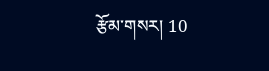རྩོམ་གསར། 10